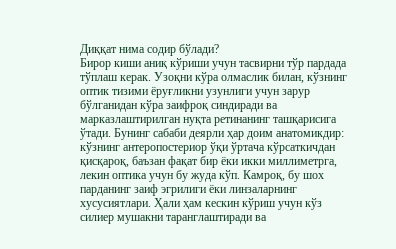Диққат нима содир бўлади?
Бирор киши аниқ кўриши учун тасвирни тўр пардада тўплаш керак. Узоқни кўра олмаслик билан, кўзнинг оптик тизими ёруғликни узунлиги учун зарур бўлганидан кўра заифроқ синдиради ва марказлаштирилган нуқта ретинанинг ташқарисига ўтади. Бунинг сабаби деярли ҳар доим анатомикдир: кўзнинг антеропостериор ўқи ўртача кўрсаткичдан қисқароқ, баъзан фақат бир ёки икки миллиметрга, лекин оптика учун бу жуда кўп. Камроқ, бу шох парданинг заиф эгрилиги ёки линзаларнинг хусусиятлари. Ҳали ҳам кескин кўриш учун кўз силиер мушакни таранглаштиради ва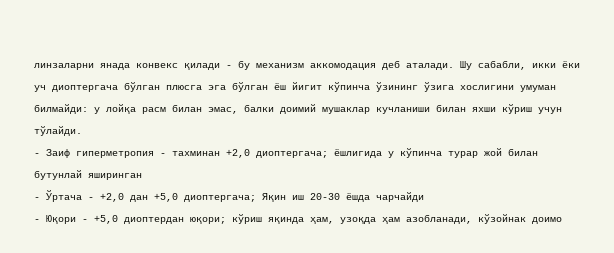линзаларни янада конвекс қилади - бу механизм аккомодация деб аталади. Шу сабабли, икки ёки уч диоптергача бўлган плюсга эга бўлган ёш йигит кўпинча ўзининг ўзига хослигини умуман билмайди: у лойқа расм билан эмас, балки доимий мушаклар кучланиши билан яхши кўриш учун тўлайди.
- Заиф гиперметропия - тахминан +2,0 диоптергача; ёшлигида у кўпинча турар жой билан бутунлай яширинган
- Ўртача - +2,0 дан +5,0 диоптергача; Яқин иш 20-30 ёшда чарчайди
- Юқори - +5,0 диоптердан юқори; кўриш яқинда ҳам, узоқда ҳам азобланади, кўзойнак доимо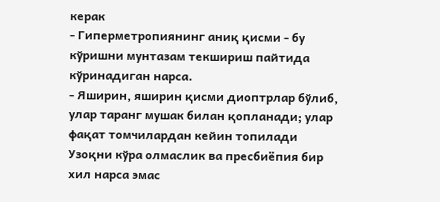керак
- Гиперметропиянинг аниқ қисми - бу кўришни мунтазам текшириш пайтида кўринадиган нарса.
- Яширин, яширин қисми диоптрлар бўлиб, улар таранг мушак билан қопланади; улар фақат томчилардан кейин топилади
Узоқни кўра олмаслик ва пресбиёпия бир хил нарса эмас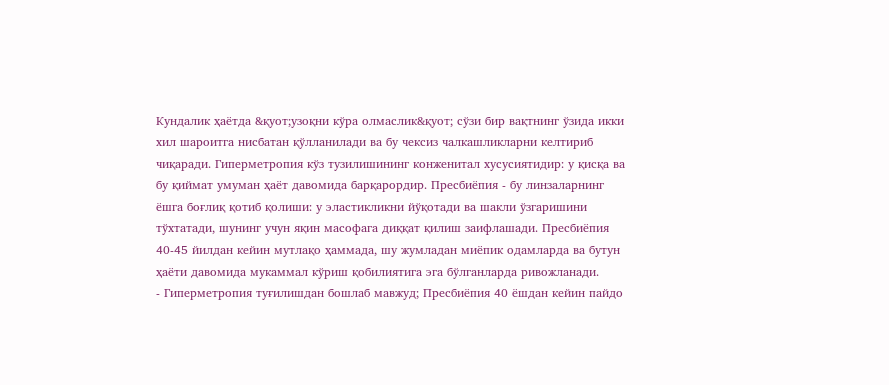Кундалик ҳаётда &қуот;узоқни кўра олмаслик&қуот; сўзи бир вақтнинг ўзида икки хил шароитга нисбатан қўлланилади ва бу чексиз чалкашликларни келтириб чиқаради. Гиперметропия кўз тузилишининг конженитал хусусиятидир: у қисқа ва бу қиймат умуман ҳаёт давомида барқарордир. Пресбиёпия - бу линзаларнинг ёшга боғлиқ қотиб қолиши: у эластикликни йўқотади ва шакли ўзгаришини тўхтатади, шунинг учун яқин масофага диққат қилиш заифлашади. Пресбиёпия 40-45 йилдан кейин мутлақо ҳаммада, шу жумладан миёпик одамларда ва бутун ҳаёти давомида мукаммал кўриш қобилиятига эга бўлганларда ривожланади.
- Гиперметропия туғилишдан бошлаб мавжуд; Пресбиёпия 40 ёшдан кейин пайдо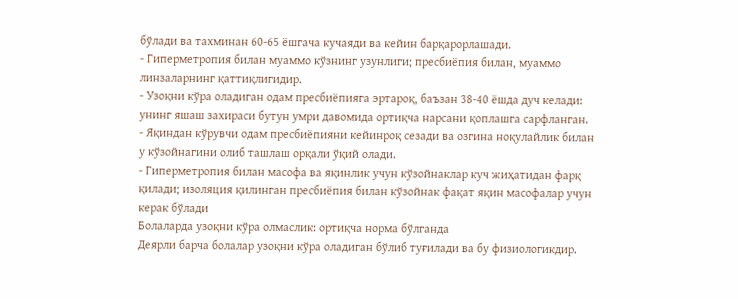бўлади ва тахминан 60-65 ёшгача кучаяди ва кейин барқарорлашади.
- Гиперметропия билан муаммо кўзнинг узунлиги; пресбиёпия билан, муаммо линзаларнинг қаттиқлигидир.
- Узоқни кўра оладиган одам пресбиёпияга эртароқ, баъзан 38-40 ёшда дуч келади: унинг яшаш захираси бутун умри давомида ортиқча нарсани қоплашга сарфланган.
- Яқиндан кўрувчи одам пресбиёпияни кейинроқ сезади ва озгина ноқулайлик билан у кўзойнагини олиб ташлаш орқали ўқий олади.
- Гиперметропия билан масофа ва яқинлик учун кўзойнаклар куч жиҳатидан фарқ қилади; изоляция қилинган пресбиёпия билан кўзойнак фақат яқин масофалар учун керак бўлади
Болаларда узоқни кўра олмаслик: ортиқча норма бўлганда
Деярли барча болалар узоқни кўра оладиган бўлиб туғилади ва бу физиологикдир.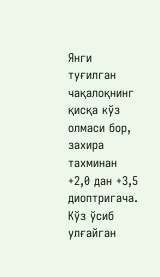Янги туғилган чақалоқнинг қисқа кўз олмаси бор, захира тахминан +2,0 дан +3,5 диоптригача. Кўз ўсиб улғайган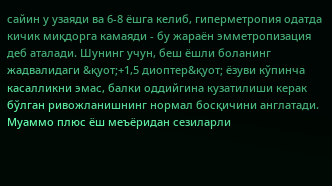сайин у узаяди ва 6-8 ёшга келиб, гиперметропия одатда кичик миқдорга камаяди - бу жараён эмметропизация деб аталади. Шунинг учун, беш ёшли боланинг жадвалидаги &қуот;+1,5 диоптер&қуот; ёзуви кўпинча касалликни эмас, балки оддийгина кузатилиши керак бўлган ривожланишнинг нормал босқичини англатади. Муаммо плюс ёш меъёридан сезиларли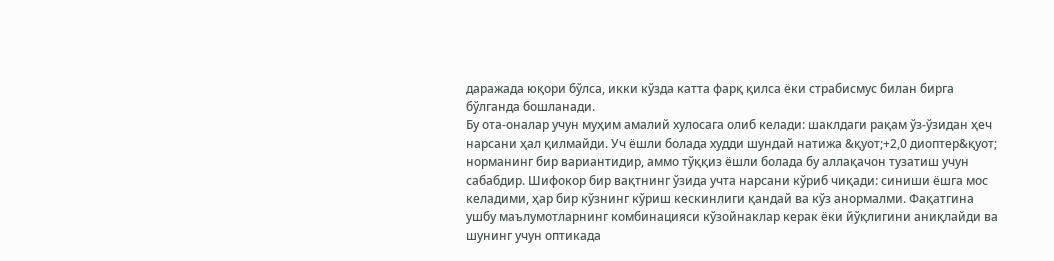даражада юқори бўлса, икки кўзда катта фарқ қилса ёки страбисмус билан бирга бўлганда бошланади.
Бу ота-оналар учун муҳим амалий хулосага олиб келади: шаклдаги рақам ўз-ўзидан ҳеч нарсани ҳал қилмайди. Уч ёшли болада худди шундай натижа &қуот;+2,0 диоптер&қуот; норманинг бир вариантидир, аммо тўққиз ёшли болада бу аллақачон тузатиш учун сабабдир. Шифокор бир вақтнинг ўзида учта нарсани кўриб чиқади: синиши ёшга мос келадими, ҳар бир кўзнинг кўриш кескинлиги қандай ва кўз анормалми. Фақатгина ушбу маълумотларнинг комбинацияси кўзойнаклар керак ёки йўқлигини аниқлайди ва шунинг учун оптикада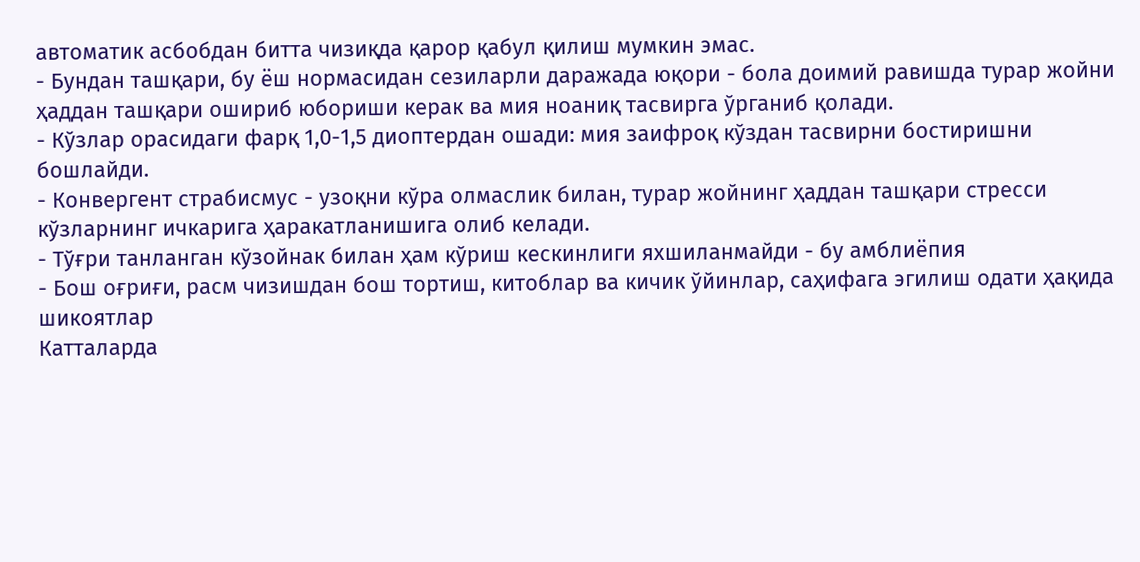автоматик асбобдан битта чизиқда қарор қабул қилиш мумкин эмас.
- Бундан ташқари, бу ёш нормасидан сезиларли даражада юқори - бола доимий равишда турар жойни ҳаддан ташқари ошириб юбориши керак ва мия ноаниқ тасвирга ўрганиб қолади.
- Кўзлар орасидаги фарқ 1,0-1,5 диоптердан ошади: мия заифроқ кўздан тасвирни бостиришни бошлайди.
- Конвергент страбисмус - узоқни кўра олмаслик билан, турар жойнинг ҳаддан ташқари стресси кўзларнинг ичкарига ҳаракатланишига олиб келади.
- Тўғри танланган кўзойнак билан ҳам кўриш кескинлиги яхшиланмайди - бу амблиёпия
- Бош оғриғи, расм чизишдан бош тортиш, китоблар ва кичик ўйинлар, саҳифага эгилиш одати ҳақида шикоятлар
Катталарда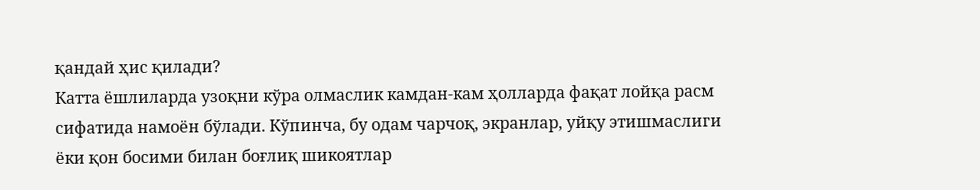қандай ҳис қилади?
Катта ёшлиларда узоқни кўра олмаслик камдан-кам ҳолларда фақат лойқа расм сифатида намоён бўлади. Кўпинча, бу одам чарчоқ, экранлар, уйқу этишмаслиги ёки қон босими билан боғлиқ шикоятлар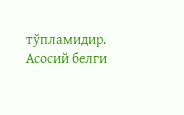тўпламидир. Асосий белги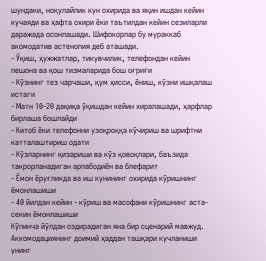шундаки, ноқулайлик кун охирида ва яқин ишдан кейин кучаяди ва ҳафта охири ёки таътилдан кейин сезиларли даражада осонлашади. Шифокорлар бу мураккаб акомодатив астенопия деб аташади.
- Ўқиш, ҳужжатлар, тикувчилик, телефондан кейин пешона ва қош тизмаларида бош оғриғи
- Кўзнинг тез чарчаши, қум ҳисси, ёниш, кўзни ишқалаш истаги
- Матн 10-20 дақиқа ўқишдан кейин хиралашади, ҳарфлар бирлаша бошлайди
- Китоб ёки телефонни узоқроққа кўчириш ва шрифтни катталаштириш одати
- Кўзларнинг қизариши ва кўз қовоқлари, баъзида такрорланадиган арпабодиён ва блефарит
- Ёмон ёруғликда ва иш кунининг охирида кўришнинг ёмонлашиши
- 40 йилдан кейин - кўриш ва масофани кўришнинг аста-секин ёмонлашиши
Кўпинча йўлдан оздирадиган яна бир сценарий мавжуд. Аккомодациянинг доимий ҳаддан ташқари кучланиши унинг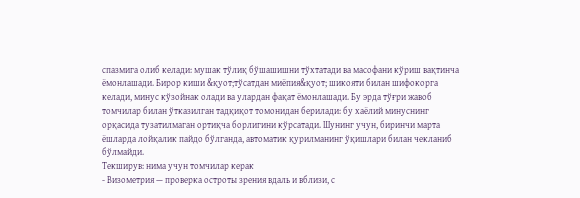спазмига олиб келади: мушак тўлиқ бўшашишни тўхтатади ва масофани кўриш вақтинча ёмонлашади. Бирор киши &қуот;тўсатдан миёпия&қуот; шикояти билан шифокорга келади, минус кўзойнак олади ва улардан фақат ёмонлашади. Бу эрда тўғри жавоб томчилар билан ўтказилган тадқиқот томонидан берилади: бу хаёлий минуснинг орқасида тузатилмаган ортиқча борлигини кўрсатади. Шунинг учун, биринчи марта ёшларда лойқалик пайдо бўлганда, автоматик қурилманинг ўқишлари билан чекланиб бўлмайди.
Текширув: нима учун томчилар керак
- Визометрия — проверка остроты зрения вдаль и вблизи, с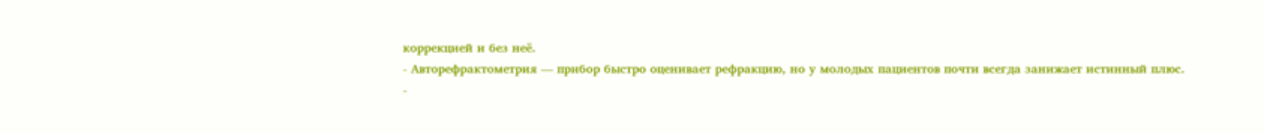коррекцией и без неё.
- Авторефрактометрия — прибор быстро оценивает рефракцию, но у молодых пациентов почти всегда занижает истинный плюс.
-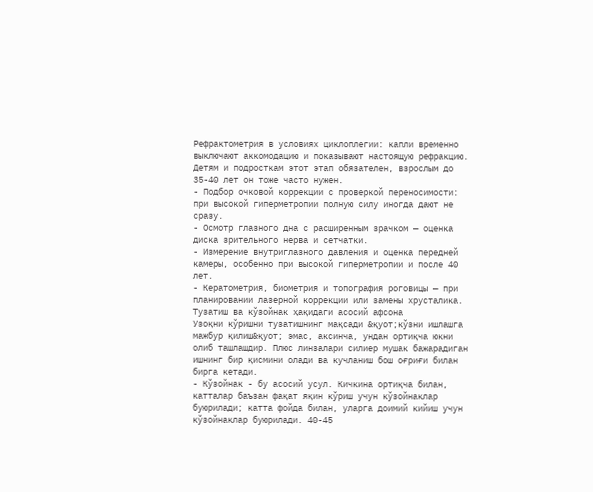Рефрактометрия в условиях циклоплегии: капли временно выключают аккомодацию и показывают настоящую рефракцию. Детям и подросткам этот этап обязателен, взрослым до 35-40 лет он тоже часто нужен.
- Подбор очковой коррекции с проверкой переносимости: при высокой гиперметропии полную силу иногда дают не сразу.
- Осмотр глазного дна с расширенным зрачком — оценка диска зрительного нерва и сетчатки.
- Измерение внутриглазного давления и оценка передней камеры, особенно при высокой гиперметропии и после 40 лет.
- Кератометрия, биометрия и топография роговицы — при планировании лазерной коррекции или замены хрусталика.
Тузатиш ва кўзойнак ҳақидаги асосий афсона
Узоқни кўришни тузатишнинг мақсади &қуот;кўзни ишлашга мажбур қилиш&қуот; эмас, аксинча, ундан ортиқча юкни олиб ташлашдир. Плюс линзалари силиер мушак бажарадиган ишнинг бир қисмини олади ва кучланиш бош оғриғи билан бирга кетади.
- Кўзойнак - бу асосий усул. Кичкина ортиқча билан, катталар баъзан фақат яқин кўриш учун кўзойнаклар буюрилади; катта фойда билан, уларга доимий кийиш учун кўзойнаклар буюрилади. 40-45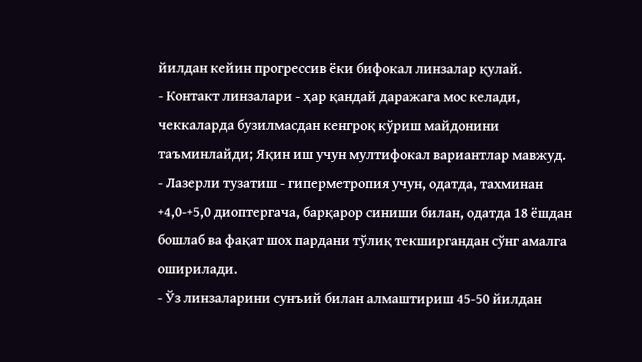йилдан кейин прогрессив ёки бифокал линзалар қулай.
- Контакт линзалари - ҳар қандай даражага мос келади, чеккаларда бузилмасдан кенгроқ кўриш майдонини таъминлайди; Яқин иш учун мултифокал вариантлар мавжуд.
- Лазерли тузатиш - гиперметропия учун, одатда, тахминан +4,0-+5,0 диоптергача, барқарор синиши билан, одатда 18 ёшдан бошлаб ва фақат шох пардани тўлиқ текширгандан сўнг амалга оширилади.
- Ўз линзаларини сунъий билан алмаштириш 45-50 йилдан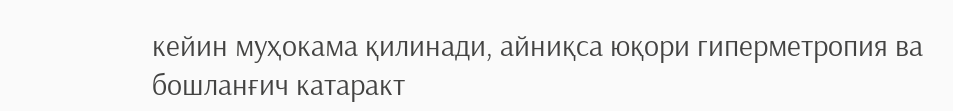кейин муҳокама қилинади, айниқса юқори гиперметропия ва бошланғич катаракт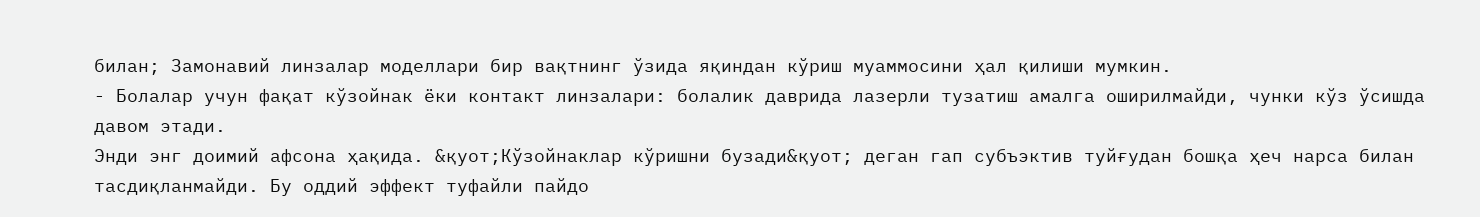билан; Замонавий линзалар моделлари бир вақтнинг ўзида яқиндан кўриш муаммосини ҳал қилиши мумкин.
- Болалар учун фақат кўзойнак ёки контакт линзалари: болалик даврида лазерли тузатиш амалга оширилмайди, чунки кўз ўсишда давом этади.
Энди энг доимий афсона ҳақида. &қуот;Кўзойнаклар кўришни бузади&қуот; деган гап субъэктив туйғудан бошқа ҳеч нарса билан тасдиқланмайди. Бу оддий эффект туфайли пайдо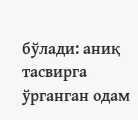бўлади: аниқ тасвирга ўрганган одам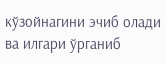кўзойнагини эчиб олади ва илгари ўрганиб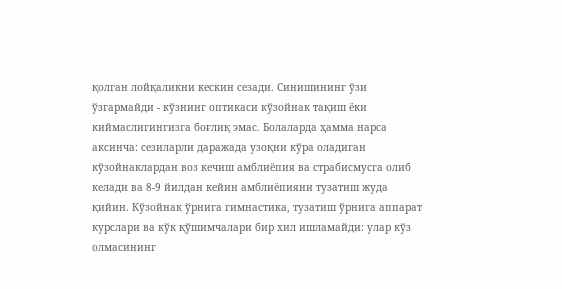қолган лойқаликни кескин сезади. Синишининг ўзи ўзгармайди - кўзнинг оптикаси кўзойнак тақиш ёки киймаслигингизга боғлиқ эмас. Болаларда ҳамма нарса аксинча: сезиларли даражада узоқни кўра оладиган кўзойнаклардан воз кечиш амблиёпия ва страбисмусга олиб келади ва 8-9 йилдан кейин амблиёпияни тузатиш жуда қийин. Кўзойнак ўрнига гимнастика, тузатиш ўрнига аппарат курслари ва кўк қўшимчалари бир хил ишламайди: улар кўз олмасининг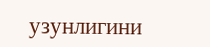узунлигини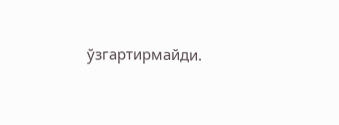ўзгартирмайди.